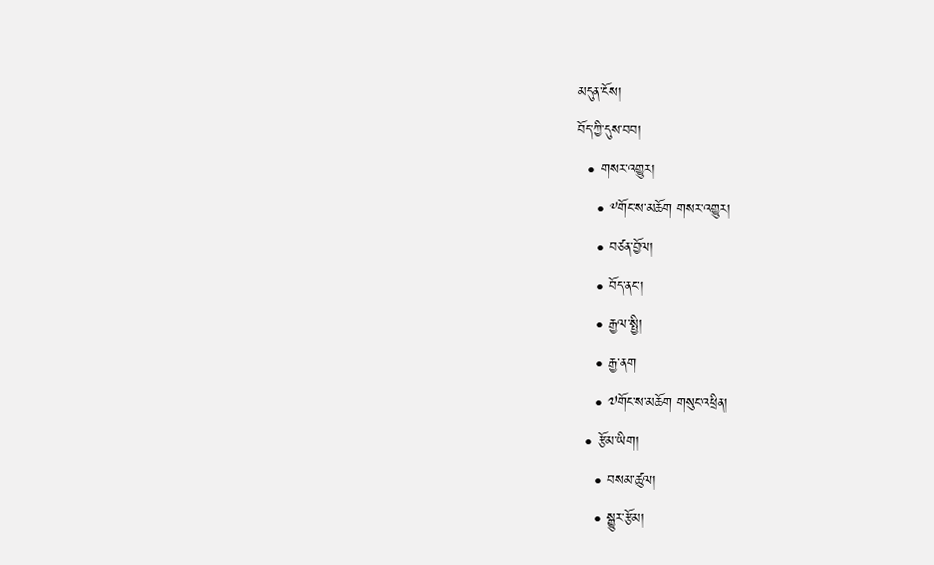མདུན་ངོས།
བོད་ཀྱི་དུས་བབ།
  • གསར་འགྱུར།
    • ༸གོང་ས་མཆོག གསར་འགྱུར།
    • བཙན་བྱོལ།
    • བོད་ནང་།
    • རྒྱལ་སྤྱི།
    • རྒྱ་ནག
    • ༧གོང་ས་མཆོག གསུང་འཕྲིན།
  • རྩོམ་ཡིག།
    • བསམ་ཚུལ།
    • སྒྱུར་རྩོམ།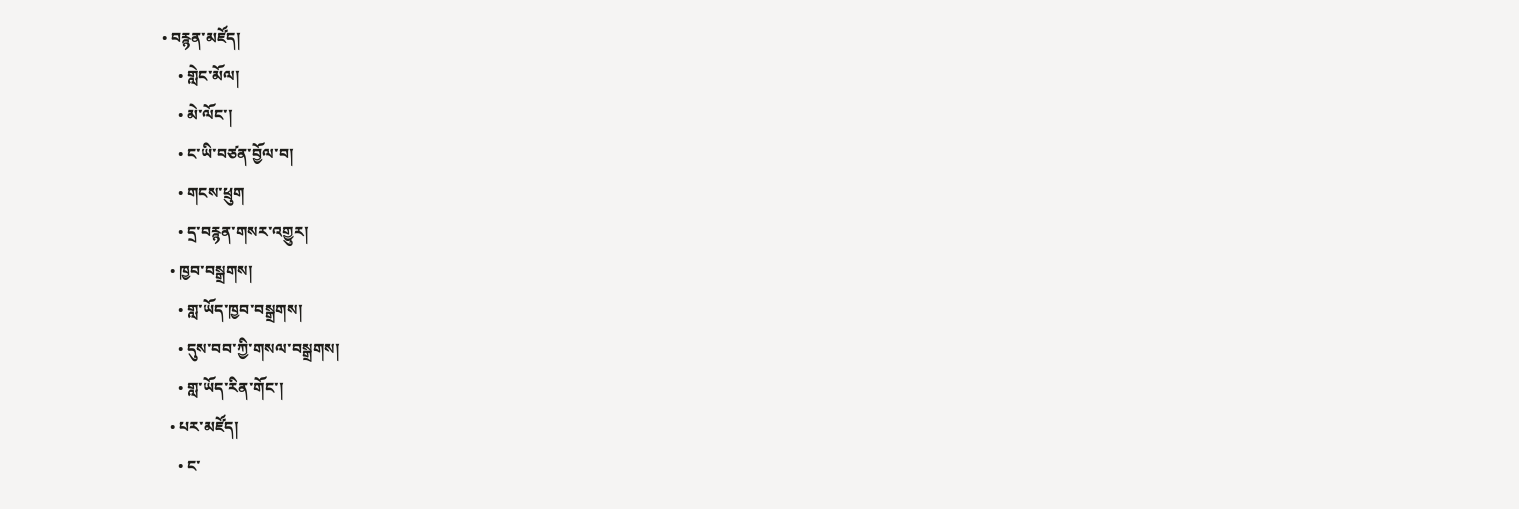• བརྙན་མཛོད།
    • གླེང་མོལ།
    • མེ་ལོང་།
    • ང་ཡི་བཙན་བྱོལ་བ།
    • གངས་ཕྲུག
    • དྲ་བརྙན་གསར་འགྱུར།
  • ཁྱབ་བསྒྲགས།
    • གླ་ཡོད་ཁྱབ་བསྒྲགས།
    • དུས་བབ་ཀྱི་གསལ་བསྒྲགས།
    • གླ་ཡོད་རིན་གོང་།
  • པར་མཛོད།
    • ང་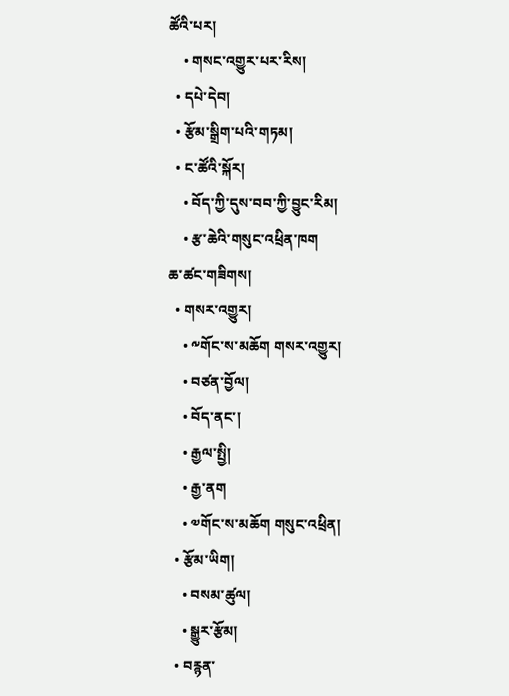ཚོའི་པར།
    • གསང་འགྱུར་པར་རིས།
  • དཔེ་དེབ།
  • རྩོམ་སྒྲིག་པའི་གཏམ།
  • ང་ཚོའི་སྐོར།
    • བོད་ཀྱི་དུས་བབ་ཀྱི་བྱུང་རིམ།
    • རྩ་ཆེའི་གསུང་འཕྲིན་ཁག
ཆ་ཚང་གཟིགས།
  • གསར་འགྱུར།
    • ༸གོང་ས་མཆོག གསར་འགྱུར།
    • བཙན་བྱོལ།
    • བོད་ནང་།
    • རྒྱལ་སྤྱི།
    • རྒྱ་ནག
    • ༧གོང་ས་མཆོག གསུང་འཕྲིན།
  • རྩོམ་ཡིག།
    • བསམ་ཚུལ།
    • སྒྱུར་རྩོམ།
  • བརྙན་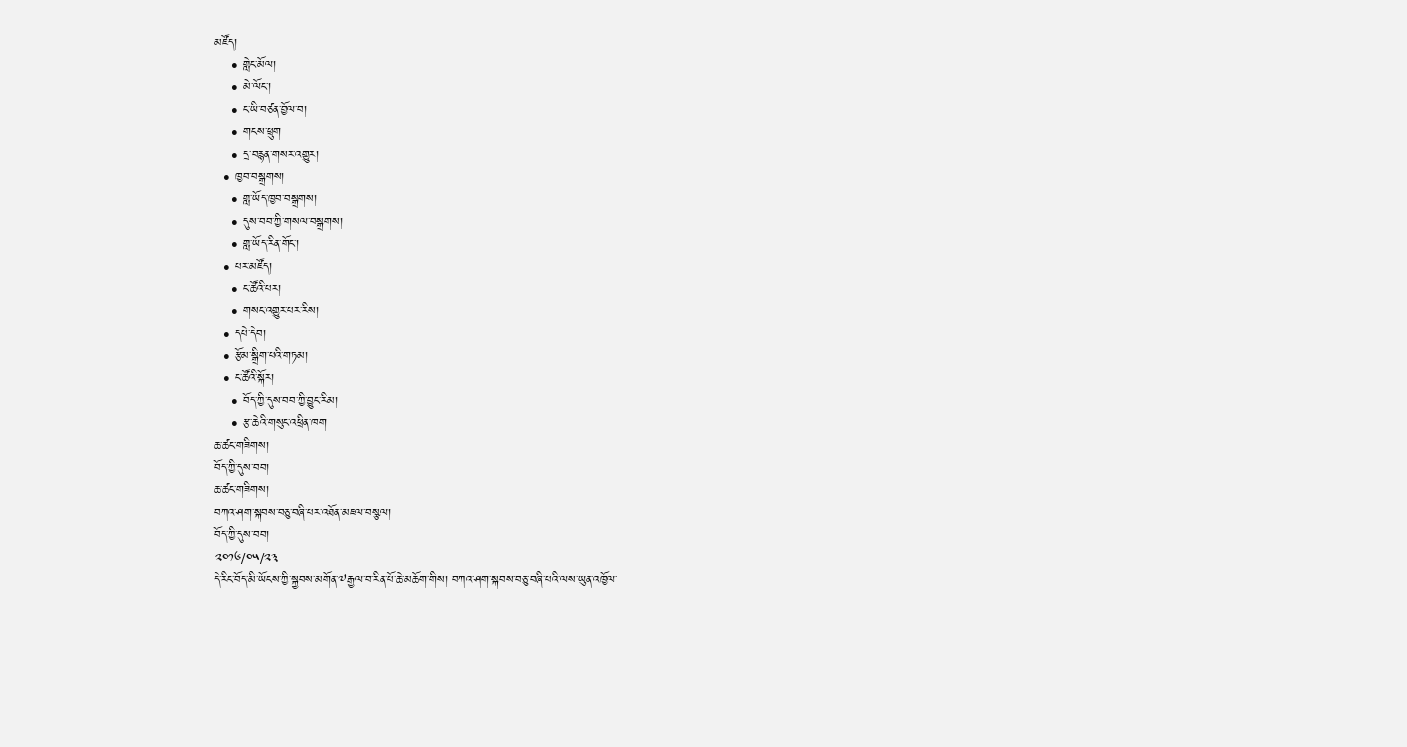མཛོད།
    • གླེང་མོལ།
    • མེ་ལོང་།
    • ང་ཡི་བཙན་བྱོལ་བ།
    • གངས་ཕྲུག
    • དྲ་བརྙན་གསར་འགྱུར།
  • ཁྱབ་བསྒྲགས།
    • གླ་ཡོད་ཁྱབ་བསྒྲགས།
    • དུས་བབ་ཀྱི་གསལ་བསྒྲགས།
    • གླ་ཡོད་རིན་གོང་།
  • པར་མཛོད།
    • ང་ཚོའི་པར།
    • གསང་འགྱུར་པར་རིས།
  • དཔེ་དེབ།
  • རྩོམ་སྒྲིག་པའི་གཏམ།
  • ང་ཚོའི་སྐོར།
    • བོད་ཀྱི་དུས་བབ་ཀྱི་བྱུང་རིམ།
    • རྩ་ཆེའི་གསུང་འཕྲིན་ཁག
ཆ་ཚང་གཟིགས།
བོད་ཀྱི་དུས་བབ།
ཆ་ཚང་གཟིགས།
བཀའ་ཤག་སྐབས་བཅུ་བཞི་པར་འཐོན་མཇལ་བསྩལ།
བོད་ཀྱི་དུས་བབ།
༢༠༡༦/༠༥/༢༣
དེ་རིང་བོད་མི་ཡོངས་ཀྱི་སྐྱབས་མགོན་༧རྒྱལ་བ་རིན་པོ་ཆེ་མཆོག་གིས། བཀའ་ཤག་སྐབས་བཅུ་བཞི་པའི་ལས་ཡུན་འཁྱོལ་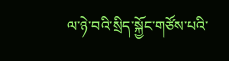ལ་ཉེ་བའི་སྲིད་སྐྱོང་གཙོས་པའི་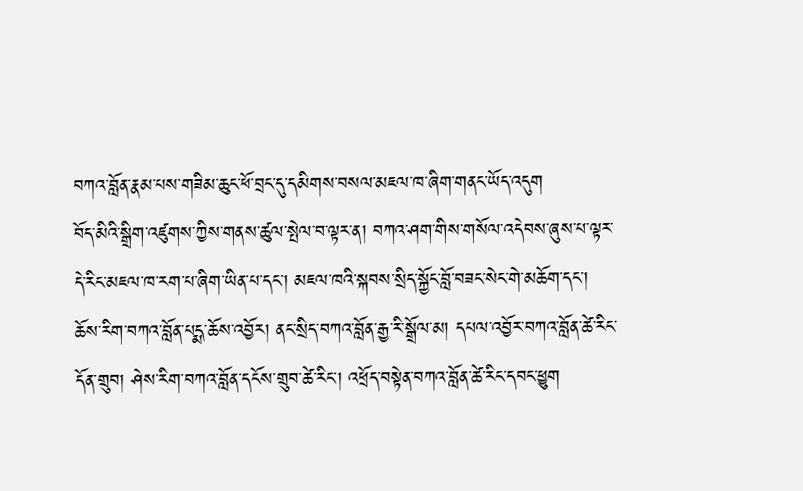བཀའ་བློན་རྣམ་པས་གཟིམ་ཆུང་ཕོ་བྲང་དུ་དམིགས་བསལ་མཇལ་ཁ་ཞིག་གནང་ཡོད་འདུག
བོད་མིའི་སྒྲིག་འཛུགས་ཀྱིས་གནས་ཚུལ་སྤེལ་བ་ལྟར་ན། བཀའ་ཤག་གིས་གསོལ་འདེབས་ཞུས་པ་ལྟར་དེ་རིང་མཇལ་ཁ་རག་པ་ཞིག་ཡིན་པ་དང་། མཇལ་ཁའི་སྐབས་སྲིད་སྐྱོང་བློ་བཟང་སེང་གེ་མཆོག་དང་། ཆོས་རིག་བཀའ་བློན་པདྨ་ཆོས་འབྱོར། ནང་སྲིད་བཀའ་བློན་རྒྱ་རི་སྒྲོལ་མ། དཔལ་འབྱོར་བཀའ་བློན་ཚེ་རིང་དོན་གྲུབ། ཤེས་རིག་བཀའ་བློན་དངོས་གྲུབ་ཚེ་རིང་། འཕྲོད་བསྟེན་བཀའ་བློན་ཚེ་རིང་དབང་ཕྱུག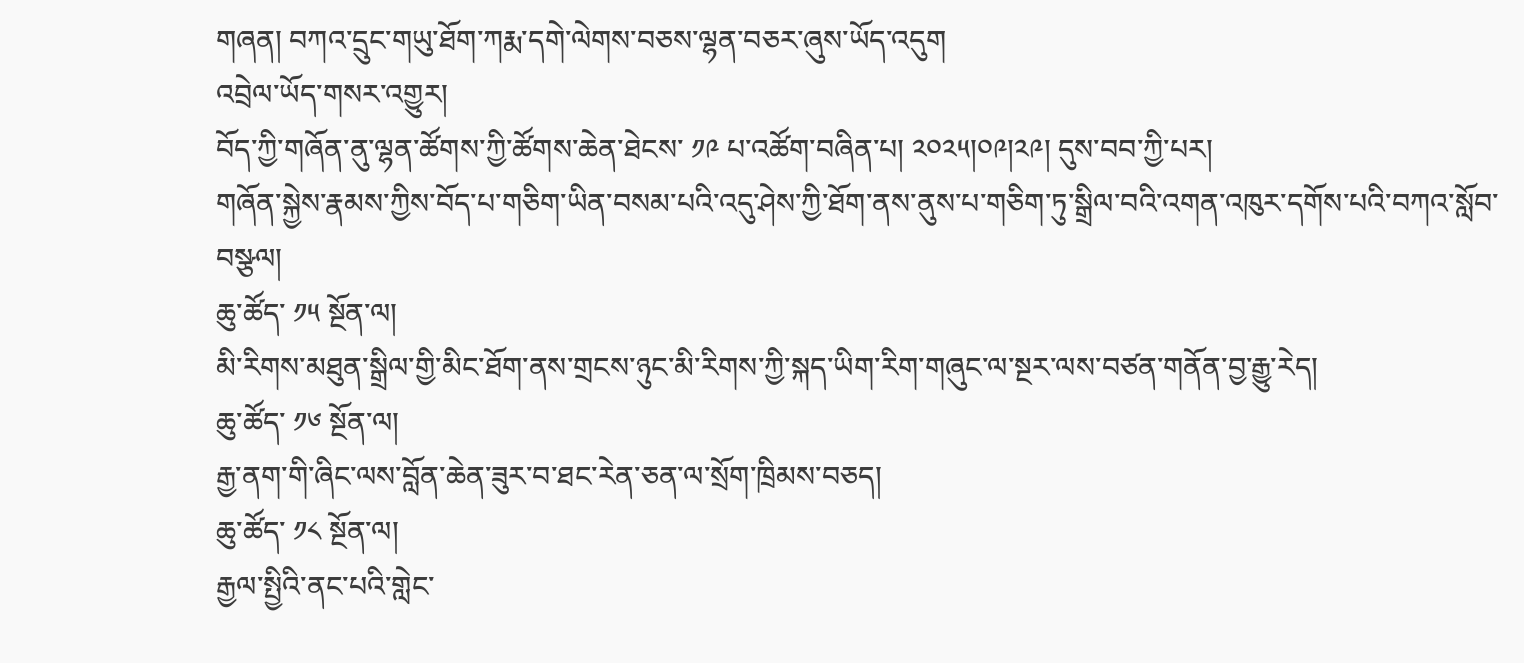གཞན། བཀའ་དྲུང་གཡུ་ཐོག་ཀརྨ་དགེ་ལེགས་བཅས་ལྷན་བཅར་ཞུས་ཡོད་འདུག
འབྲེལ་ཡོད་གསར་འགྱུར།
བོད་ཀྱི་གཞོན་ནུ་ལྷན་ཚོགས་ཀྱི་ཚོགས་ཆེན་ཐེངས་ ༡༩ པ་འཚོག་བཞིན་པ། ༢༠༢༥།༠༩།༢༩། དུས་བབ་ཀྱི་པར།
གཞོན་སྐྱེས་རྣམས་ཀྱིས་བོད་པ་གཅིག་ཡིན་བསམ་པའི་འདུ་ཤེས་ཀྱི་ཐོག་ནས་ནུས་པ་གཅིག་ཏུ་སྒྲིལ་བའི་འགན་འཁུར་དགོས་པའི་བཀའ་སློབ་བསྩལ།
ཆུ་ཚོད་ ༡༥ སྔོན་ལ།
མི་རིགས་མཐུན་སྒྲིལ་གྱི་མིང་ཐོག་ནས་གྲངས་ཉུང་མི་རིགས་ཀྱི་སྐད་ཡིག་རིག་གཞུང་ལ་སྔར་ལས་བཙན་གནོན་བྱ་རྒྱུ་རེད།
ཆུ་ཚོད་ ༡༦ སྔོན་ལ།
རྒྱ་ནག་གི་ཞིང་ལས་བློན་ཆེན་ཟུར་བ་ཐང་རེན་ཅན་ལ་སྲོག་ཁྲིམས་བཅད།
ཆུ་ཚོད་ ༡༨ སྔོན་ལ།
རྒྱལ་སྤྱིའི་ནང་པའི་གླེང་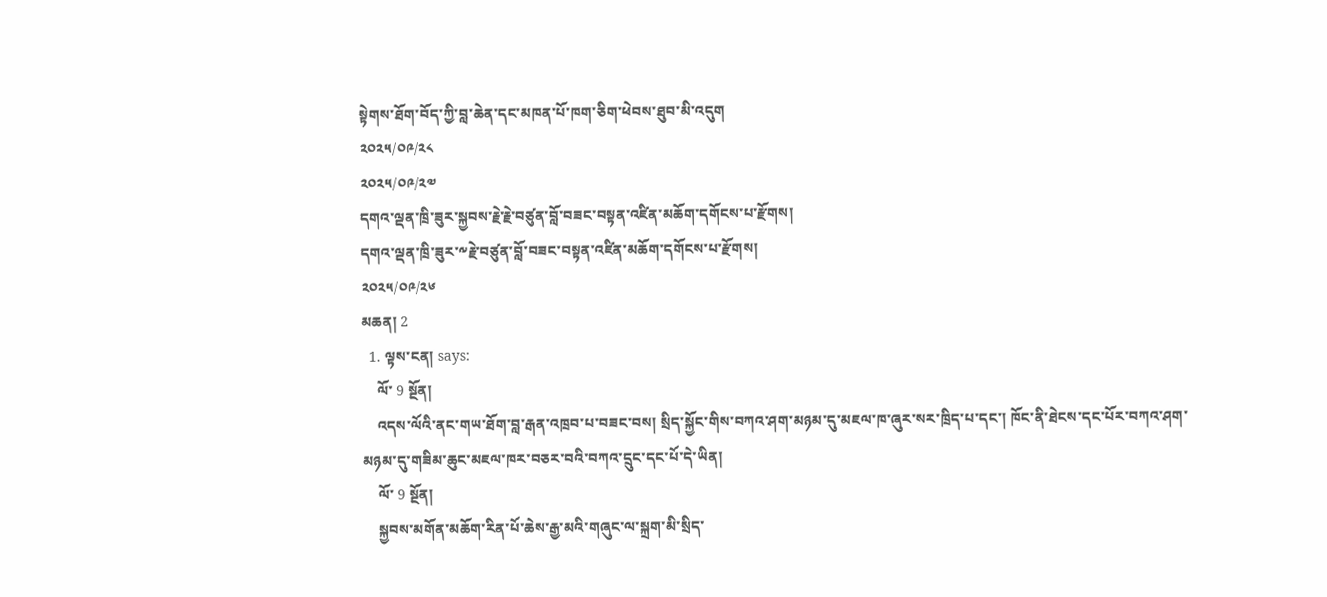སྟེགས་ཐོག་བོད་ཀྱི་བླ་ཆེན་དང་མཁན་པོ་ཁག་ཅིག་ཕེབས་ཐུབ་མི་འདུག
༢༠༢༥/༠༩/༢༨
༢༠༢༥/༠༩/༢༧
དགའ་ལྡན་ཁྲི་ཟུར་སྐྱབས་རྗེ་རྗེ་བཙུན་བློ་བཟང་བསྟན་འཛིན་མཆོག་དགོངས་པ་རྫོགས།
དགའ་ལྡན་ཁྲི་ཟུར་༸རྗེ་བཙུན་བློ་བཟང་བསྟན་འཛིན་མཆོག་དགོངས་པ་རྫོགས།
༢༠༢༥/༠༩/༢༦
མཆན། 2
  1. ལྟས་ངན། says:
    ལོ་ 9 སྔོན།
    འདས་ལོའི་ནང་གཡ་ཐོག་བླ་རྒན་འཁྲབ་པ་བཟང་བས། སྲིད་སྐྱོང་གིས་བཀའ་ཤག་མཉམ་དུ་མཇལ་ཁ་ཞུར་སར་ཁྲིད་པ་དང་། ཁོང་ནི་ཐེངས་དང་པོར་བཀའ་ཤག་མཉམ་དུ་གཟིམ་ཆུང་མཇལ་ཁར་བཅར་བའི་བཀའ་དྲུང་དང་པོ་དེ་ཡིན།
    ལོ་ 9 སྔོན།
    སྐྱབས་མགོན་མཆོག་རིན་པོ་ཆེས་རྒྱ་མའི་གཞུང་ལ་སྐྲག་མི་སྲིད་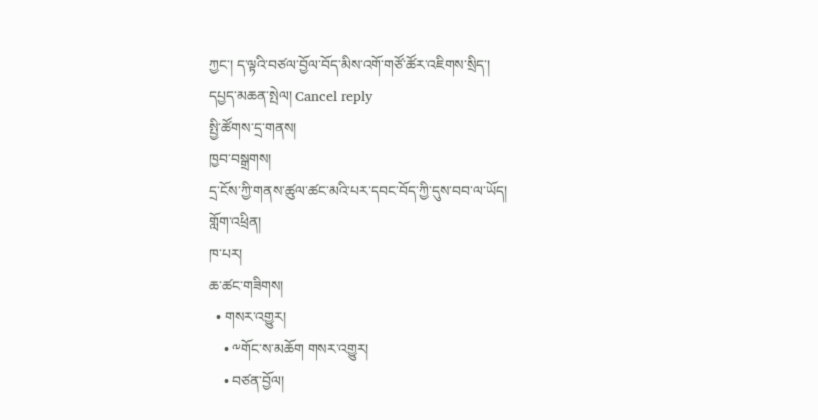ཀྱང་། ད་ལྟའི་བཙལ་བྱོལ་བོད་མིས་འགོ་གཙོ་ཚོར་འཇིགས་སྲིད་།
དཔྱད་མཆན་སྤེལ། Cancel reply
སྤྱི་ཚོགས་དྲ་གནས།
ཁྱབ་བསྒྲགས།
དྲ་ངོས་ཀྱི་གནས་ཚུལ་ཚང་མའི་པར་དབང་བོད་ཀྱི་དུས་བབ་ལ་ཡོད།
གློག་འཕྲིན།
ཁ་པར།
ཆ་ཚང་གཟིགས།
  • གསར་འགྱུར།
    • ༸གོང་ས་མཆོག གསར་འགྱུར།
    • བཙན་བྱོལ།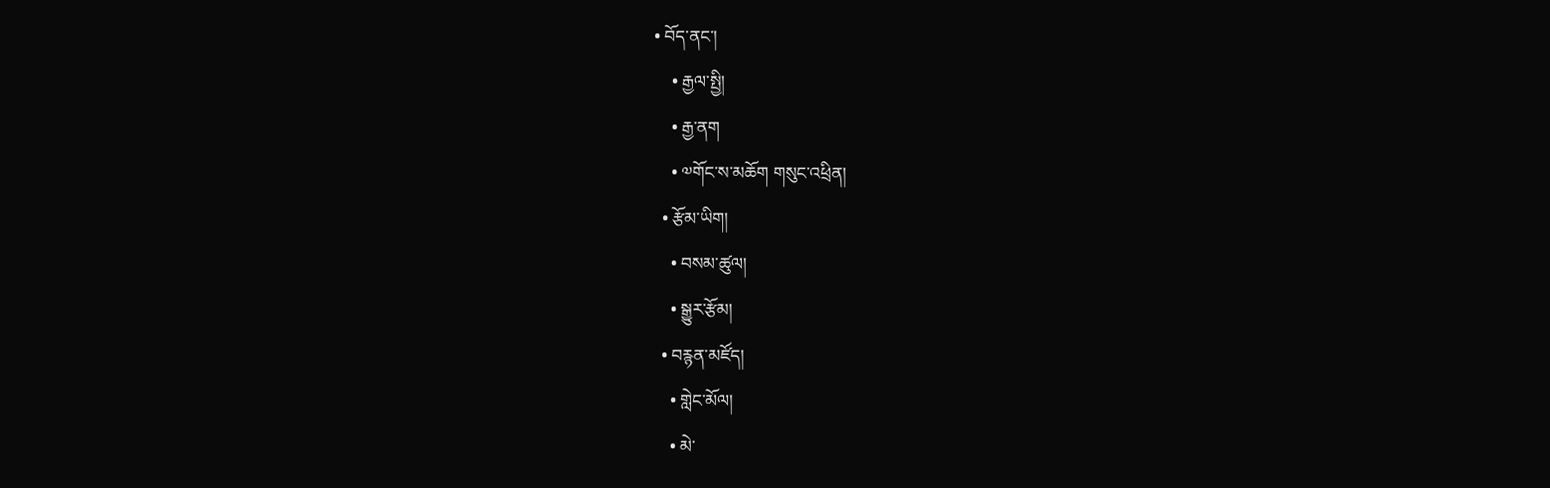• བོད་ནང་།
    • རྒྱལ་སྤྱི།
    • རྒྱ་ནག
    • ༧གོང་ས་མཆོག གསུང་འཕྲིན།
  • རྩོམ་ཡིག།
    • བསམ་ཚུལ།
    • སྒྱུར་རྩོམ།
  • བརྙན་མཛོད།
    • གླེང་མོལ།
    • མེ་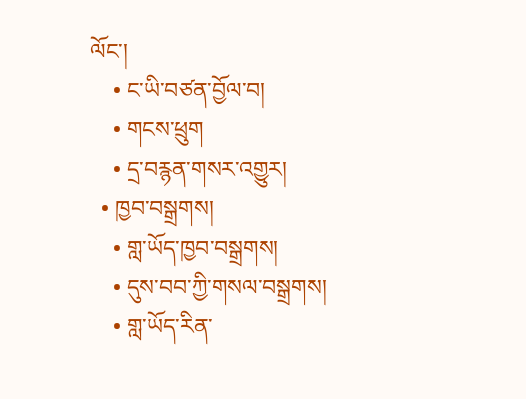ལོང་།
    • ང་ཡི་བཙན་བྱོལ་བ།
    • གངས་ཕྲུག
    • དྲ་བརྙན་གསར་འགྱུར།
  • ཁྱབ་བསྒྲགས།
    • གླ་ཡོད་ཁྱབ་བསྒྲགས།
    • དུས་བབ་ཀྱི་གསལ་བསྒྲགས།
    • གླ་ཡོད་རིན་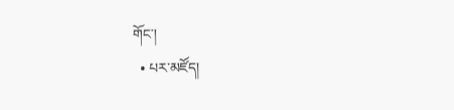གོང་།
  • པར་མཛོད།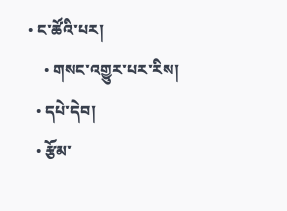• ང་ཚོའི་པར།
    • གསང་འགྱུར་པར་རིས།
  • དཔེ་དེབ།
  • རྩོམ་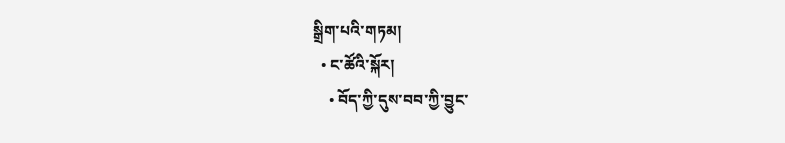སྒྲིག་པའི་གཏམ།
  • ང་ཚོའི་སྐོར།
    • བོད་ཀྱི་དུས་བབ་ཀྱི་བྱུང་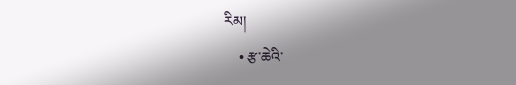རིམ།
    • རྩ་ཆེའི་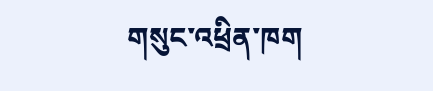གསུང་འཕྲིན་ཁག